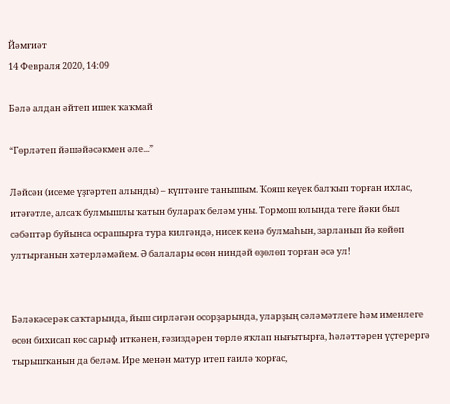Йәмғиәт
14 Февраля 2020, 14:09

Бәлә алдан әйтеп ишек ҡаҡмай

“Гөрләтеп йәшәйәсәкмен әле...”

Ләйсән (исеме үҙгәртеп алынды) – күптәнге танышым. Ҡояш кеүек балҡып торған ихлас, итәғәтле, алсаҡ булмышлы ҡатын булараҡ беләм уны. Тормош юлында теге йәки был сәбәптәр буйынса осрашырға тура килгәндә, нисек кенә булмаһын, зарланып йә көйөп ултырғанын хәтерләмәйем. Ә балалары өсөн ниндәй өҙөлөп торған әсә ул!


Бәләкәсерәк саҡтарында, йыш сирләгән осорҙарында, уларҙың сәләмәтлеге һәм именлеге өсөн бихисап көс сарыф иткәнен, ғәзиздәрен төрлө яҡлап нығытырға, һәләттәрен үҫтерергә тырышҡанын да беләм. Ире менән матур итеп ғаилә ҡорғас,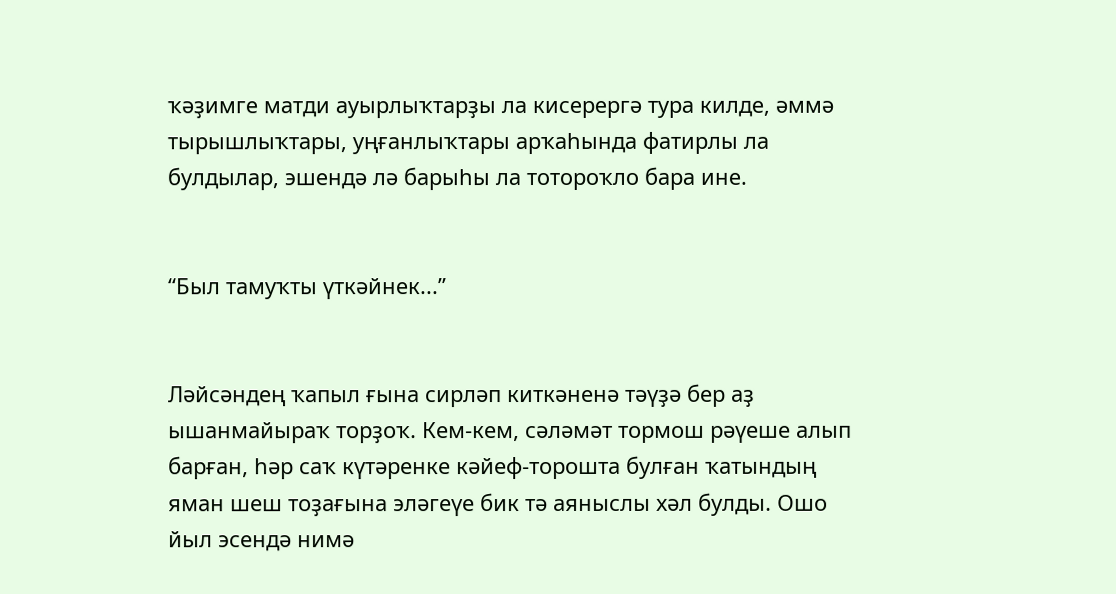ҡәҙимге матди ауырлыҡтарҙы ла кисерергә тура килде, әммә тырышлыҡтары, уңғанлыҡтары арҡаһында фатирлы ла булдылар, эшендә лә барыһы ла тотороҡло бара ине.


“Был тамуҡты үткәйнек...”


Ләйсәндең ҡапыл ғына сирләп киткәненә тәүҙә бер аҙ ышанмайыраҡ торҙоҡ. Кем-кем, сәләмәт тормош рәүеше алып барған, һәр саҡ күтәренке кәйеф-торошта булған ҡатындың яман шеш тоҙағына эләгеүе бик тә аяныслы хәл булды. Ошо йыл эсендә нимә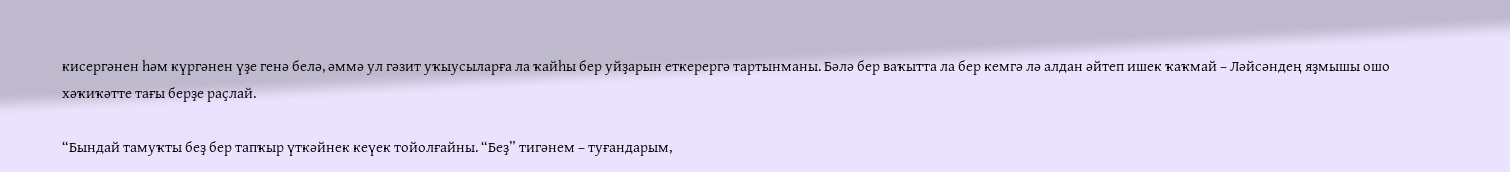кисергәнен һәм күргәнен үҙе генә белә, әммә ул гәзит уҡыусыларға ла ҡайһы бер уйҙарын еткерергә тартынманы. Бәлә бер ваҡытта ла бер кемгә лә алдан әйтеп ишек ҡаҡмай – Ләйсәндең яҙмышы ошо хәҡиҡәтте тағы берҙе раҫлай.

“Бындай тамуҡты беҙ бер тапҡыр үткәйнек кеүек тойолғайны. “Беҙ” тигәнем – туғандарым,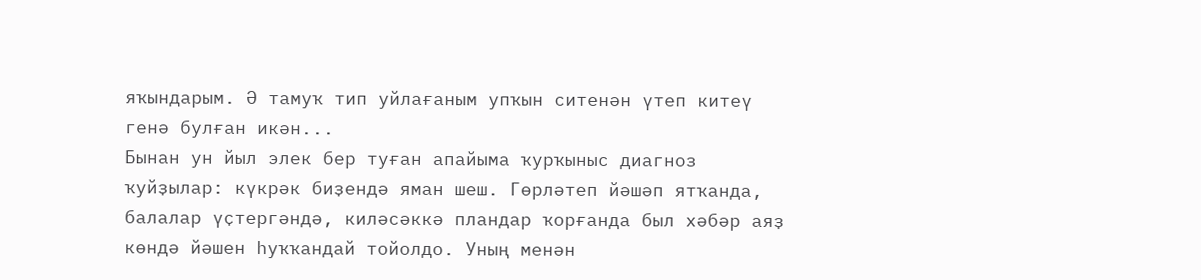яҡындарым. Ә тамуҡ тип уйлағаным упҡын ситенән үтеп китеү генә булған икән...
Бынан ун йыл элек бер туған апайыма ҡурҡыныс диагноз ҡуйҙылар: күкрәк биҙендә яман шеш. Гөрләтеп йәшәп ятҡанда, балалар үҫтергәндә, киләсәккә пландар ҡорғанда был хәбәр аяҙ көндә йәшен һуҡҡандай тойолдо. Уның менән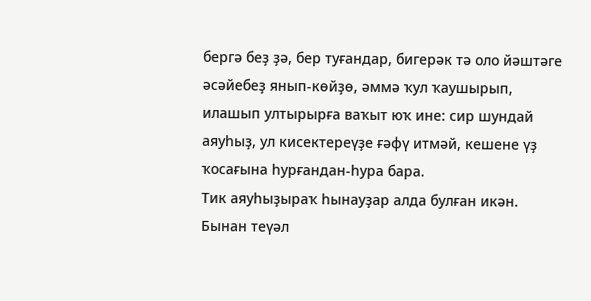бергә беҙ ҙә, бер туғандар, бигерәк тә оло йәштәге әсәйебеҙ янып-көйҙө, әммә ҡул ҡаушырып, илашып ултырырға ваҡыт юҡ ине: сир шундай аяуһыҙ, ул кисектереүҙе ғәфү итмәй, кешене үҙ ҡосағына һурғандан-һура бара.
Тик аяуһыҙыраҡ һынауҙар алда булған икән. Бынан теүәл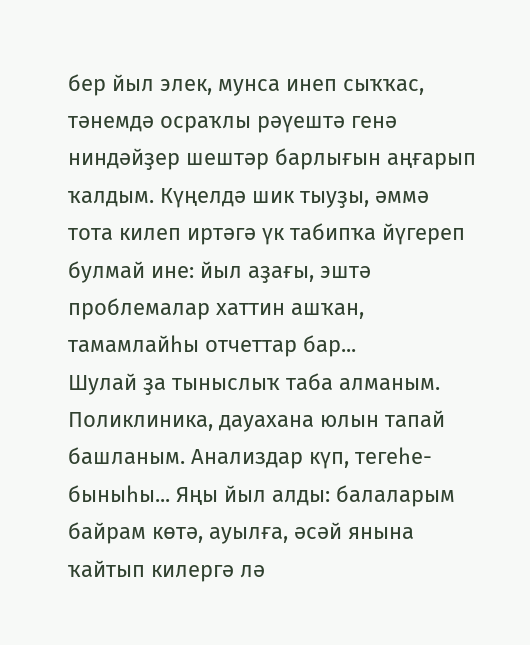бер йыл элек, мунса инеп сыҡҡас, тәнемдә осраҡлы рәүештә генә ниндәйҙер шештәр барлығын аңғарып ҡалдым. Күңелдә шик тыуҙы, әммә тота килеп иртәгә үк табипҡа йүгереп булмай ине: йыл аҙағы, эштә проблемалар хаттин ашҡан, тамамлайһы отчеттар бар...
Шулай ҙа тыныслыҡ таба алманым. Поликлиника, дауахана юлын тапай башланым. Анализдар күп, тегеһе-быныһы... Яңы йыл алды: балаларым байрам көтә, ауылға, әсәй янына ҡайтып килергә лә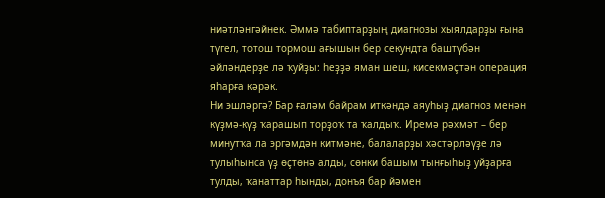ниәтләнгәйнек. Әммә табиптарҙың диагнозы хыялдарҙы ғына түгел, тотош тормош ағышын бер секундта баштүбән әйләндерҙе лә ҡуйҙы: һеҙҙә яман шеш, кисекмәҫтән операция яһарға кәрәк.
Ни эшләргә? Бар ғаләм байрам иткәндә аяуһыҙ диагноз менән күҙмә-күҙ ҡарашып торҙоҡ та ҡалдыҡ. Иремә рәхмәт – бер минутҡа ла эргәмдән китмәне, балаларҙы хәстәрләүҙе лә тулыһынса үҙ өҫтөнә алды, сөнки башым тынғыһыҙ уйҙарға тулды, ҡанаттар һынды, донъя бар йәмен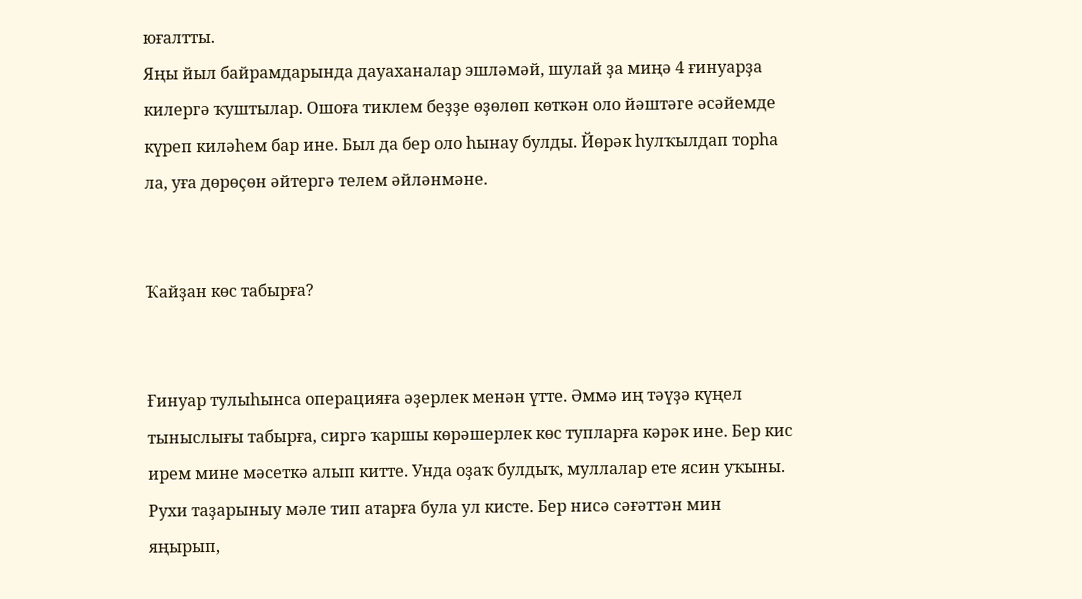юғалтты.
Яңы йыл байрамдарында дауаханалар эшләмәй, шулай ҙа миңә 4 ғинуарҙа килергә ҡуштылар. Ошоға тиклем беҙҙе өҙөлөп көткән оло йәштәге әсәйемде күреп киләһем бар ине. Был да бер оло һынау булды. Йөрәк һулҡылдап торһа ла, уға дөрөҫөн әйтергә телем әйләнмәне.


Ҡайҙан көс табырға?


Ғинуар тулыһынса операцияға әҙерлек менән үтте. Әммә иң тәүҙә күңел тыныслығы табырға, сиргә ҡаршы көрәшерлек көс тупларға кәрәк ине. Бер кис ирем мине мәсеткә алып китте. Унда оҙаҡ булдыҡ, муллалар ете ясин уҡыны. Рухи таҙарыныу мәле тип атарға була ул кисте. Бер нисә сәғәттән мин яңырып,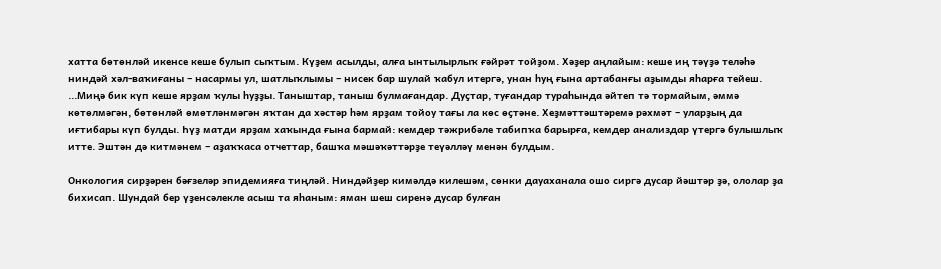хатта бөтөнләй икенсе кеше булып сыҡтым. Күҙем асылды, алға ынтылырлыҡ ғәйрәт тойҙом. Хәҙер аңлайым: кеше иң тәүҙә теләһә ниндәй хәл-ваҡиғаны – насармы ул, шатлыҡлымы – нисек бар шулай ҡабул итергә, унан һуң ғына артабанғы аҙымды яһарға тейеш.
...Миңә бик күп кеше ярҙам ҡулы һуҙҙы. Таныштар, таныш булмағандар. Дуҫтар, туғандар тураһында әйтеп тә тормайым, әммә көтөлмәгән, бөтөнләй өмөтләнмәгән яҡтан да хәстәр һәм ярҙам тойоу тағы ла көс өҫтәне. Хеҙмәттәштәремә рәхмәт – уларҙың да иғтибары күп булды. Һүҙ матди ярҙам хаҡында ғына бармай: кемдер тәжрибәле табипҡа барырға, кемдер анализдар үтергә булышлыҡ итте. Эштән дә китмәнем – аҙаҡҡаса отчеттар, башҡа мәшәҡәттәрҙе теүәлләү менән булдым.

Онкология сирҙәрен бәғзеләр эпидемияға тиңләй. Ниндәйҙер кимәлдә килешәм, сөнки дауаханала ошо сиргә дусар йәштәр ҙә, ололар ҙа бихисап. Шундай бер үҙенсәлекле асыш та яһаным: яман шеш сиренә дусар булған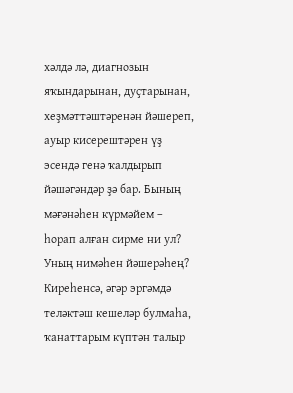хәлдә лә, диагнозын яҡындарынан, дуҫтарынан, хеҙмәттәштәренән йәшереп, ауыр кисерештәрен үҙ эсендә генә ҡалдырып йәшәгәндәр ҙә бар. Бының мәғәнәһен күрмәйем – һорап алған сирме ни ул? Уның нимәһен йәшерәһең? Киреһенсә, әгәр эргәмдә теләктәш кешеләр булмаһа, ҡанаттарым күптән талыр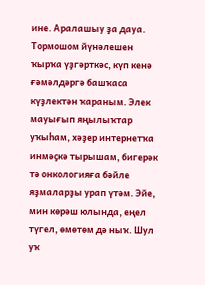ине. Аралашыу ҙа дауа.
Тормошом йүнәлешен ҡырҡа үҙгәрткәс, күп кенә ғәмәлдәргә башҡаса күҙлектән ҡараным. Элек мауығып яңылыҡтар уҡыһам, хәҙер интернетҡа инмәҫкә тырышам, бигерәк тә онкологияға бәйле яҙмаларҙы урап үтәм. Эйе, мин көрәш юлында, еңел түгел, өмөтөм дә ныҡ. Шул уҡ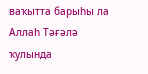ваҡытта барыһы ла Аллаһ Тәғәлә ҡулында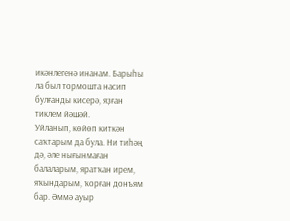икәнлегенә инанам. Барыһы ла был тормошта насип булғанды кисерә, яҙған тиклем йәшәй.
Уйланып, көйөп киткән саҡтарым да була. Ни тиһәң дә, әле нығынмаған балаларым, яратҡан ирем, яҡындарым, ҡорған донъям бар. Әммә ауыр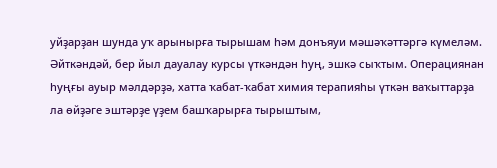уйҙарҙан шунда уҡ арынырға тырышам һәм донъяуи мәшәҡәттәргә күмеләм. Әйткәндәй, бер йыл дауалау курсы үткәндән һуң, эшкә сыҡтым. Операциянан һуңғы ауыр мәлдәрҙә, хатта ҡабат-ҡабат химия терапияһы үткән ваҡыттарҙа ла өйҙәге эштәрҙе үҙем башҡарырға тырыштым,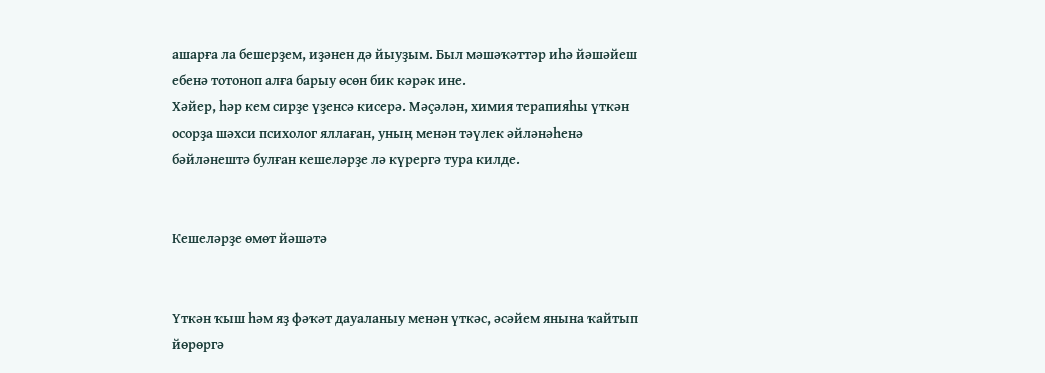ашарға ла бешерҙем, иҙәнен дә йыуҙым. Был мәшәҡәттәр иһә йәшәйеш ебенә тотоноп алға барыу өсөн бик кәрәк ине.
Хәйер, һәр кем сирҙе үҙенсә кисерә. Мәҫәлән, химия терапияһы үткән осорҙа шәхси психолог яллаған, уның менән тәүлек әйләнәһенә бәйләнештә булған кешеләрҙе лә күрергә тура килде.


Кешеләрҙе өмөт йәшәтә


Үткән ҡыш һәм яҙ фәҡәт дауаланыу менән үткәс, әсәйем янына ҡайтып йөрөргә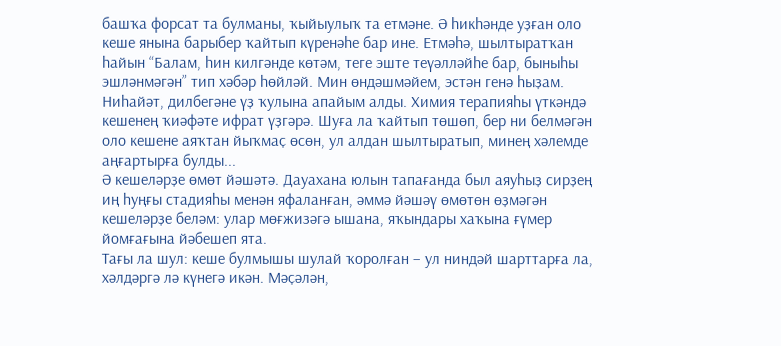башҡа форсат та булманы, ҡыйыулыҡ та етмәне. Ә һикһәнде уҙған оло кеше янына барыбер ҡайтып күренәһе бар ине. Етмәһә, шылтыратҡан һайын “Балам, һин килгәнде көтәм, теге эште теүәлләйһе бар, быныһы эшләнмәгән” тип хәбәр һөйләй. Мин өндәшмәйем, эстән генә һыҙам. Ниһайәт, дилбегәне үҙ ҡулына апайым алды. Химия терапияһы үткәндә кешенең ҡиәфәте ифрат үҙгәрә. Шуға ла ҡайтып төшөп, бер ни белмәгән оло кешене аяҡтан йыҡмаҫ өсөн, ул алдан шылтыратып, минең хәлемде аңғартырға булды...
Ә кешеләрҙе өмөт йәшәтә. Дауахана юлын тапағанда был аяуһыҙ сирҙең иң һуңғы стадияһы менән яфаланған, әммә йәшәү өмөтөн өҙмәгән кешеләрҙе беләм: улар мөғжизәгә ышана, яҡындары хаҡына ғүмер йомғағына йәбешеп ята.
Тағы ла шул: кеше булмышы шулай ҡоролған – ул ниндәй шарттарға ла, хәлдәргә лә күнегә икән. Мәҫәлән,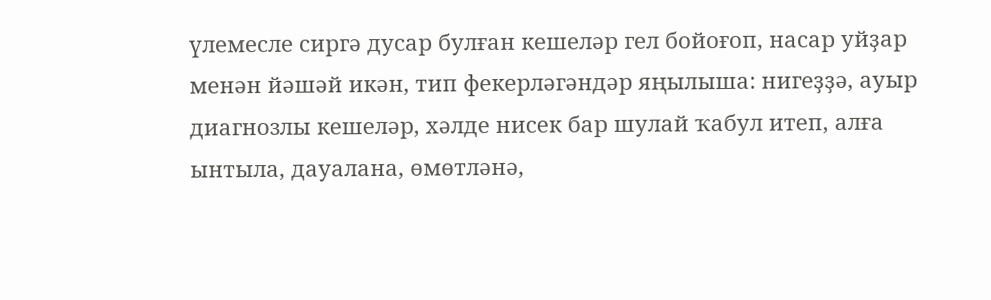үлемесле сиргә дусар булған кешеләр гел бойоғоп, насар уйҙар менән йәшәй икән, тип фекерләгәндәр яңылыша: нигеҙҙә, ауыр диагнозлы кешеләр, хәлде нисек бар шулай ҡабул итеп, алға ынтыла, дауалана, өмөтләнә,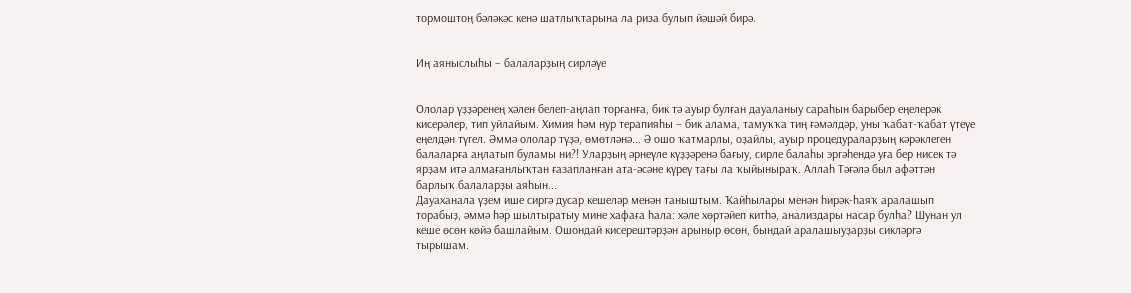тормоштоң бәләкәс кенә шатлыҡтарына ла риза булып йәшәй бирә.


Иң аяныслыһы – балаларҙың сирләүе


Ололар үҙҙәренең хәлен белеп-аңлап торғанға, бик тә ауыр булған дауаланыу сараһын барыбер еңелерәк кисерәлер, тип уйлайым. Химия һәм нур терапияһы – бик алама, тамуҡҡа тиң ғәмәлдәр, уны ҡабат-ҡабат үтеүе еңелдән түгел. Әммә ололар түҙә, өмөтләнә... Ә ошо ҡатмарлы, оҙайлы, ауыр процедураларҙың кәрәклеген балаларға аңлатып буламы ни?! Уларҙың әрнеүле күҙҙәренә бағыу, сирле балаһы эргәһендә уға бер нисек тә ярҙам итә алмағанлыҡтан ғазапланған ата-әсәне күреү тағы ла ҡыйыныраҡ. Аллаһ Тәғәлә был афәттән барлыҡ балаларҙы аяһын...
Дауаханала үҙем ише сиргә дусар кешеләр менән таныштым. Ҡайһылары менән һирәк-һаяҡ аралашып торабыҙ, әммә һәр шылтыратыу мине хафаға һала: хәле хөртәйеп китһә, анализдары насар булһа? Шунан ул кеше өсөн көйә башлайым. Ошондай кисерештәрҙән арыныр өсөн, бындай аралашыуҙарҙы сикләргә тырышам.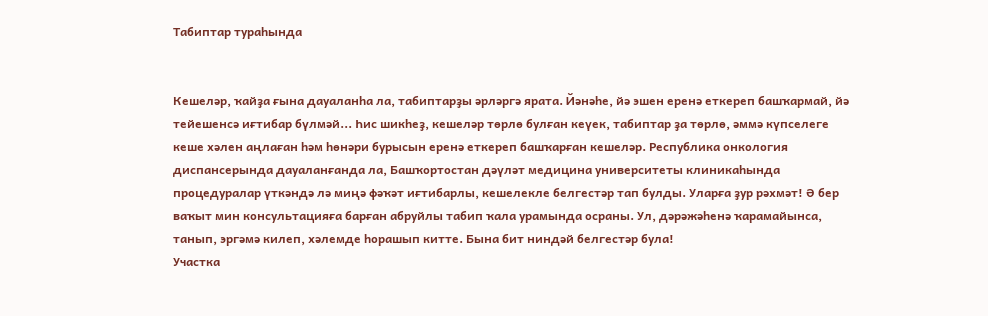Табиптар тураһында


Кешеләр, ҡайҙа ғына дауаланһа ла, табиптарҙы әрләргә ярата. Йәнәһе, йә эшен еренә еткереп башҡармай, йә тейешенсә иғтибар бүлмәй... Һис шикһеҙ, кешеләр төрлө булған кеүек, табиптар ҙа төрлө, әммә күпселеге кеше хәлен аңлаған һәм һөнәри бурысын еренә еткереп башҡарған кешеләр. Республика онкология диспансерында дауаланғанда ла, Башҡортостан дәүләт медицина университеты клиникаһында процедуралар үткәндә лә миңә фәҡәт иғтибарлы, кешелекле белгестәр тап булды. Уларға ҙур рәхмәт! Ә бер ваҡыт мин консультацияға барған абруйлы табип ҡала урамында осраны. Ул, дәрәжәһенә ҡарамайынса, танып, эргәмә килеп, хәлемде һорашып китте. Бына бит ниндәй белгестәр була!
Участка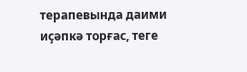терапевында даими иҫәпкә торғас, теге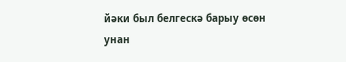йәки был белгескә барыу өсөн унан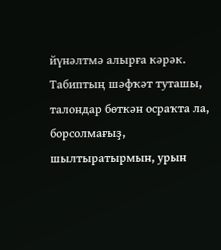йүнәлтмә алырға кәрәк. Табиптың шәфҡәт туташы, талондар бөткән осраҡта ла, борсолмағыҙ, шылтыратырмын, урын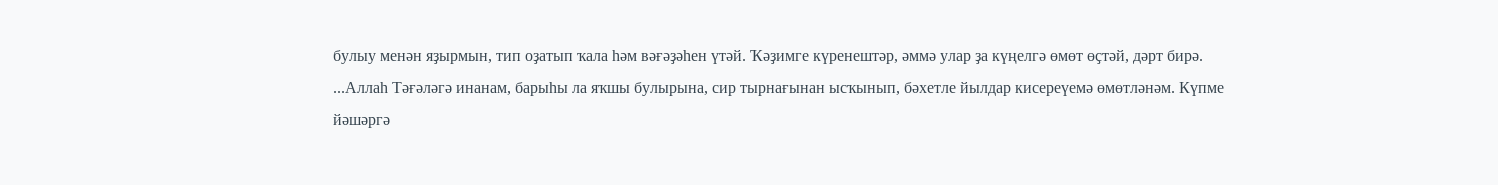булыу менән яҙырмын, тип оҙатып ҡала һәм вәғәҙәһен үтәй. Ҡәҙимге күренештәр, әммә улар ҙа күңелгә өмөт өҫтәй, дәрт бирә.
...Аллаһ Тәғәләгә инанам, барыһы ла яҡшы булырына, сир тырнағынан ысҡынып, бәхетле йылдар кисереүемә өмөтләнәм. Күпме йәшәргә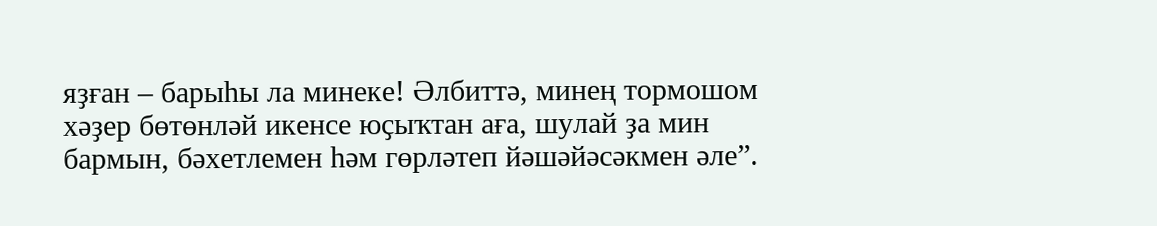яҙған – барыһы ла минеке! Әлбиттә, минең тормошом хәҙер бөтөнләй икенсе юҫыҡтан аға, шулай ҙа мин бармын, бәхетлемен һәм гөрләтеп йәшәйәсәкмен әле”.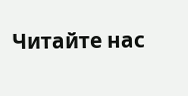Читайте нас